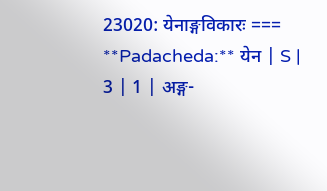23020: येनाङ्गविकारः === **Padacheda:** येन | S | 3 | 1 | अङ्ग-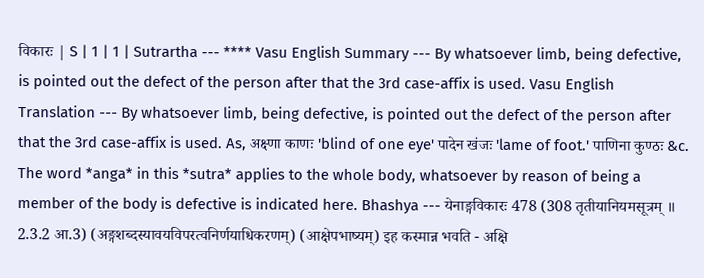विकारः | S | 1 | 1 | Sutrartha --- **** Vasu English Summary --- By whatsoever limb, being defective, is pointed out the defect of the person after that the 3rd case-affix is used. Vasu English Translation --- By whatsoever limb, being defective, is pointed out the defect of the person after that the 3rd case-affix is used. As, अक्ष्णा काणः 'blind of one eye' पादेन खंजः 'lame of foot.' पाणिना कुण्ठः &c. The word *anga* in this *sutra* applies to the whole body, whatsoever by reason of being a member of the body is defective is indicated here. Bhashya --- येनाङ्गविकारः 478 (308 तृतीयानियमसूत्रम् ॥ 2.3.2 आ.3) (अङ्गशब्दस्यावयविपरत्वनिर्णयाधिकरणम्) (आक्षेपभाष्यम्) इह कस्मान्न भवति - अक्षि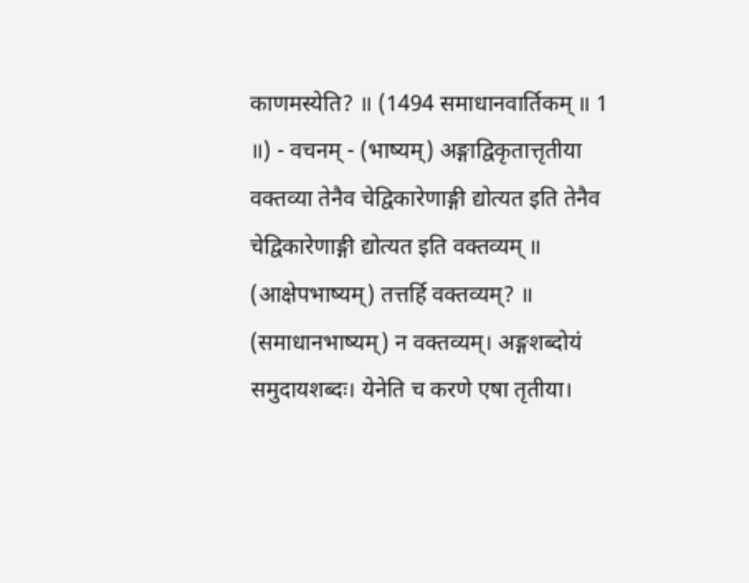काणमस्येति? ॥ (1494 समाधानवार्तिकम् ॥ 1 ॥) - वचनम् - (भाष्यम्) अङ्गाद्विकृतात्तृतीया वक्तव्या तेनैव चेद्विकारेणाङ्गी द्योत्यत इति तेनैव चेद्विकारेणाङ्गी द्योत्यत इति वक्तव्यम् ॥ (आक्षेपभाष्यम्) तत्तर्हि वक्तव्यम्? ॥ (समाधानभाष्यम्) न वक्तव्यम्। अङ्गशब्दोयं समुदायशब्दः। येनेति च करणे एषा तृतीया।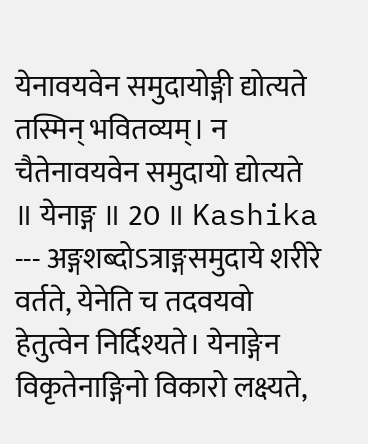येनावयवेन समुदायोङ्गी द्योत्यते तस्मिन् भवितव्यम्। न चैतेनावयवेन समुदायो द्योत्यते ॥ येनाङ्ग ॥ 20 ॥ Kashika --- अङ्गशब्दोऽत्राङ्गसमुदाये शरीरे वर्तते, येनेति च तदवयवो हेतुत्वेन निर्दिश्यते। येनाङ्गेन विकृतेनाङ्गिनो विकारो लक्ष्यते,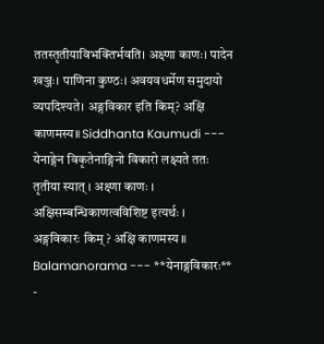ततस्तृतीयाविभक्तिर्भवति। अक्ष्णा काणः। पादेन खञ्जः। पाणिना कुण्ठः। अवयवधर्मेण समुदायो व्यपदिश्यते। अङ्गविकार इति किम्? अक्षि काणमस्य॥ Siddhanta Kaumudi --- येनाङ्गेन विकृतेनाङ्गिनो विकारो लक्ष्यते ततः तृतीया स्यात् । अक्ष्णा काणः । अक्षिसम्बन्धिकाणत्वविशिष्ट इत्यर्थः । अङ्गविकारः किम् ? अक्षि काणमस्य ॥ Balamanorama --- **येनाङ्गविकारः** -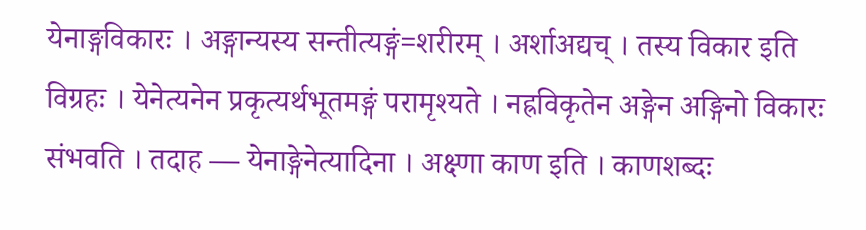येनाङ्गविकारः । अङ्गान्यस्य सन्तीत्यङ्गं=शरीरम् । अर्शाअद्यच् । तस्य विकार इति विग्रहः । येनेत्यनेन प्रकृत्यर्थभूतमङ्गं परामृश्यते । नह्रविकृतेन अङ्गेन अङ्गिनो विकारः संभवति । तदाह — येनाङ्गेनेत्यादिना । अक्ष्णा काण इति । काणशब्दः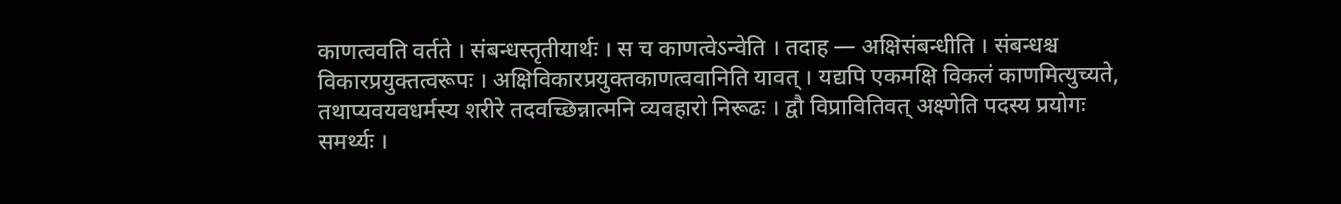काणत्ववति वर्तते । संबन्धस्तृतीयार्थः । स च काणत्वेऽन्वेति । तदाह — अक्षिसंबन्धीति । संबन्धश्च विकारप्रयुक्तत्वरूपः । अक्षिविकारप्रयुक्तकाणत्ववानिति यावत् । यद्यपि एकमक्षि विकलं काणमित्युच्यते, तथाप्यवयवधर्मस्य शरीरे तदवच्छिन्नात्मनि व्यवहारो निरूढः । द्वौ विप्रावितिवत् अक्ष्णेति पदस्य प्रयोगः समर्थ्यः ।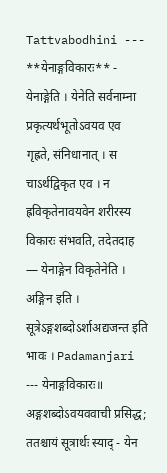Tattvabodhini --- **येनाङ्गविकारः** - येनाङ्गेति । येनेति सर्वनाम्ना प्रकृत्यर्थभूतोऽवयव एव गृह्रते, संनिधानात् । स चाऽर्थद्विकृत एव । न ह्रविकृतेनावयवेन शरीरस्य विकारः संभवति, तदेतदाह — येनाङ्गेन विकृतेनेति । अङ्गिन इति । सूत्रेऽङ्गशब्दोऽर्शाअद्यजन्त इति भावः । Padamanjari --- येनाङ्गविकारः॥ अङ्गशब्दोऽवयववाची प्रसिद्ध; ततश्चायं सूत्रार्थः स्याद् - येन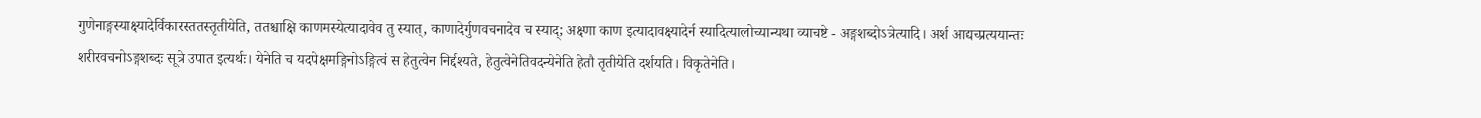गुणेनाङ्गस्याक्ष्यादेर्विकारस्ततस्तृतीयेति, ततश्चाक्षि काणमस्येत्यादावेव तु स्यात्, काणादेर्गुणवचनादेव च स्याद्; अक्ष्णा काण इत्यादावक्ष्यादेर्न स्यादित्यालोच्यान्यथा व्याचष्टे - अङ्गशब्दोऽत्रेत्यादि। अर्श आद्यच्प्रत्ययान्तः शरीरवचनोऽङ्गशब्दः सूत्रे उपात इत्यर्थः। येनेति च यदपेक्षमङ्गिनोऽङ्गित्वं स हेतुत्वेन निर्द्दश्यते, हेतुत्वेनेतिवदन्येनेति हेतौ तृतीयेति दर्शयति। विकृतेनेति।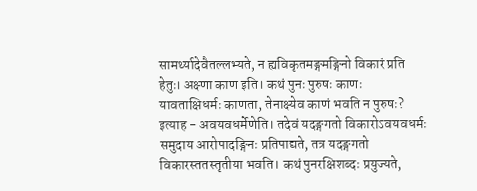सामर्थ्यादेवैतल्लभ्यते, न ह्यविकृतमङ्गमङ्गिनो विकारं प्रति हेतुः। अक्ष्णा काण इति। कथं पुनः पुरुषः काणः यावताक्षिधर्मः काणता, तेनाक्ष्येव काणं भवति न पुरुषः? इत्याह - अवयवधर्मेणेति। तदेवं यदङ्गगतो विकारोऽवयवधर्मः समुदाय आरोपादङ्गिनः प्रतिपाद्यते, तत्र यदङ्गगतो विकारस्ततस्तृतीया भवति। कथं पुनरक्षिशब्दः प्रयुज्यते,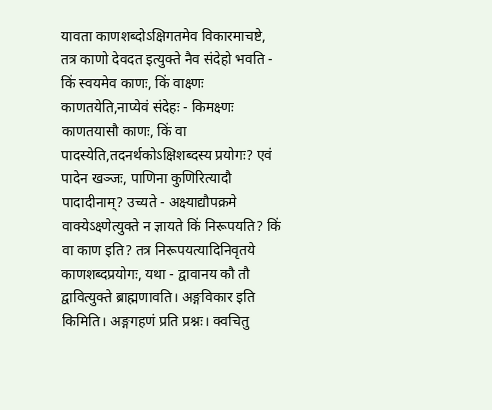यावता काणशब्दोऽक्षिगतमेव विकारमाचष्टे, तत्र काणो देवदत इत्युक्ते नैव संदेहो भवति - किं स्वयमेव काणः, किं वाक्ष्णः काणतयेति,नाप्येवं संदेहः - किमक्ष्णः काणतयासौ काणः, किं वा पादस्येति,तदनर्थकोऽक्षिशब्दस्य प्रयोगः? एवं पादेन खञ्जः, पाणिना कुणिरित्यादौ पादादीनाम्? उच्यते - अक्ष्याद्यौपक्रमे वाक्येऽक्ष्णेत्युक्ते न ज्ञायते किं निरूपयति? किं वा काण इति? तत्र निरूपयत्यादिनिवृतये काणशब्दप्रयोगः, यथा - द्वावानय कौ तौ द्वावित्युक्ते ब्राह्मणावति। अङ्गविकार इति किमिति। अङ्गगहणं प्रति प्रश्नः। क्वचितु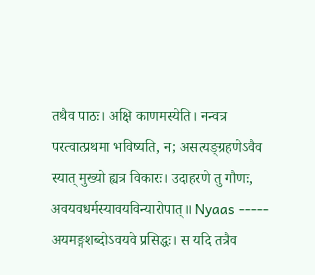तथैव पाठः। अक्षि काणमस्येति। नन्वत्र परत्वात्प्रथमा भविष्यति, न; असत्यङ्ग्रहणेऽवैव स्यात् मुख्यो ह्यत्र विकारः। उदाहरणे तु गौणः, अवयवधर्मस्यावयविन्यारोपात्॥ Nyaas ----- अयमङ्गशब्दोऽवयवे प्रसिद्धः। स यदि तत्रैव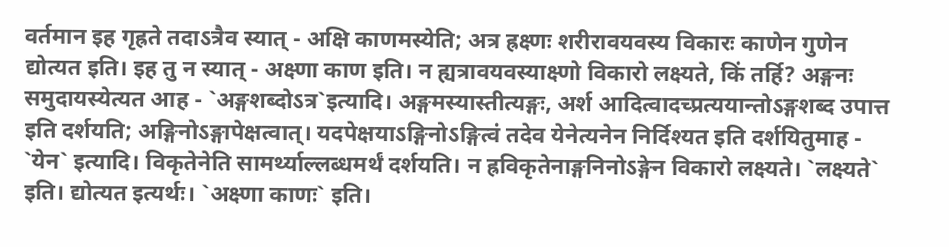वर्तमान इह गृह्रते तदाऽत्रैव स्यात् - अक्षि काणमस्येति; अत्र ह्रक्ष्णः शरीरावयवस्य विकारः काणेन गुणेन द्योत्यत इति। इह तु न स्यात् - अक्ष्णा काण इति। न ह्यत्रावयवस्याक्ष्णो विकारो लक्ष्यते, किं तर्हि? अङ्गनः समुदायस्येत्यत आह - `अङ्गशब्दोऽत्र`इत्यादि। अङ्गमस्यास्तीत्यङ्गः, अर्श आदित्वादच्प्रत्ययान्तोऽङ्गशब्द उपात्त इति दर्शयति; अङ्गिनोऽङ्गापेक्षत्वात्। यदपेक्षयाऽङ्गिनोऽङ्गित्वं तदेव येनेत्यनेन निर्दिश्यत इति दर्शयितुमाह - `येन` इत्यादि। विकृतेनेति सामर्थ्याल्लब्धमर्थं दर्शयति। न ह्रविकृतेनाङ्गनिनोऽङ्गेन विकारो लक्ष्यते। `लक्ष्यते` इति। द्योत्यत इत्यर्थः। `अक्ष्णा काणः` इति।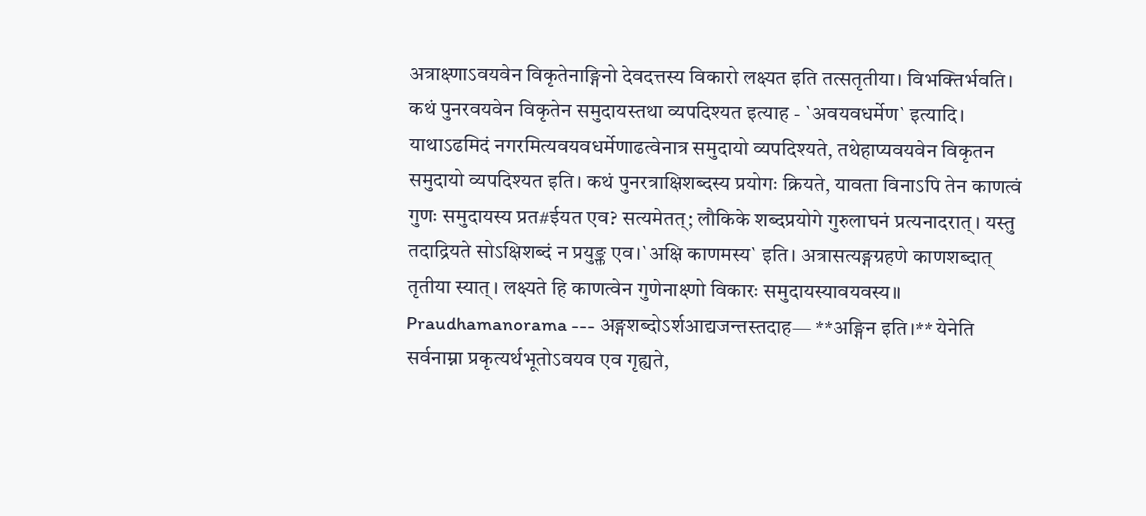अत्राक्ष्णाऽवयवेन विकृतेनाङ्गिनो देवदत्तस्य विकारो लक्ष्यत इति तत्सतृतीया। विभक्तिर्भवति। कथं पुनरवयवेन विकृतेन समुदायस्तथा व्यपदिश्यत इत्याह - `अवयवधर्मेण` इत्यादि। याथाऽढमिदं नगरमित्यवयवधर्मेणाढत्वेनात्र समुदायो व्यपदिश्यते, तथेहाप्यवयवेन विकृतन समुदायो व्यपदिश्यत इति। कथं पुनरत्राक्षिशब्दस्य प्रयोगः क्रियते, यावता विनाऽपि तेन काणत्वं गुणः समुदायस्य प्रत#ईयत एव? सत्यमेतत्; लौकिके शब्दप्रयोगे गुरुलाघनं प्रत्यनादरात्। यस्तु तदाद्रियते सोऽक्षिशब्दं न प्रयुङ्क्त एव।`अक्षि काणमस्य` इति। अत्रासत्यङ्गग्रहणे काणशब्दात् तृतीया स्यात्। लक्ष्यते हि काणत्वेन गुणेनाक्ष्णो विकारः समुदायस्यावयवस्य॥ Praudhamanorama --- अङ्गशब्दोऽर्शआद्यजन्तस्तदाह— **अङ्गिन इति।** येनेति सर्वनाम्ना प्रकृत्यर्थभूतोऽवयव एव गृह्यते,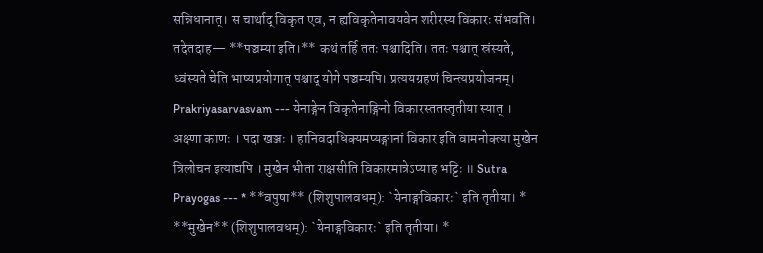सन्निधानात्। स चार्थाद् विकृत एव, न ह्यविकृतेनावयवेन शरीरस्य विकारः संभवति। तदेतदाह— **पञ्चम्या इति।** कथं तर्हि ततः पश्चादिति। ततः पश्चात् स्रंस्यते, ध्वंस्यते चेति भाष्यप्रयोगात् पश्चाद् योगे पञ्चम्यपि। प्रत्ययग्रहणं चिन्त्यप्रयोजनम्। Prakriyasarvasvam --- येनाङ्गेन विकृतेनाङ्गिनो विकारस्ततस्तृतीया स्यात् । अक्ष्णा काणः । पदा खञ्जः । हानिवदाधिक्यमप्यङ्गानां विकार इति वामनोक्त्या मुखेन त्रिलोचन इत्याद्यपि । मुखेन भीता राक्षसीति विकारमात्रेऽप्याह भट्टिः ॥ Sutra Prayogas --- * **वपुषा** (शिशुपालवधम्): `येनाङ्गविकारः` इति तृतीया। * **मुखेन** (शिशुपालवधम्): `येनाङ्गविकारः` इति तृतीया। *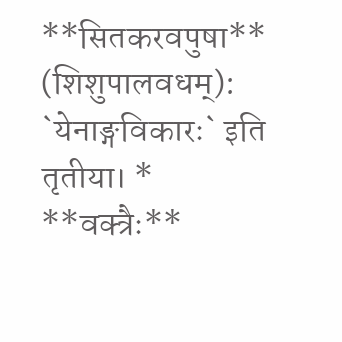**सितकरवपुषा** (शिशुपालवधम्): `येनाङ्गविकारः` इति तृतीया। * **वक्त्रैः**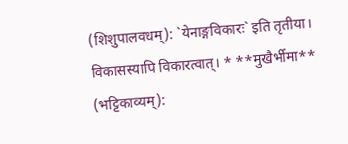(शिशुपालवधम्): `येनाङ्गविकारः` इति तृतीया। विकासस्यापि विकारत्वात्। * **मुखैर्भीमा** (भट्टिकाव्यम्):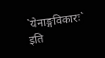`येनाङ्गविकारः` इति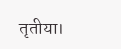तृतीया।